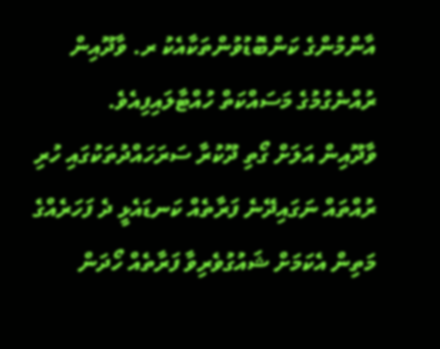އާންމުންގެ ކަންބޮޑުވުންތަކާއެކު ރ. ވާދޫއިން ރުއްނެގުމުގެ މަސައްކަތް ހުއްޓާލައިފިއެވެ.
ވާދޫއިން އަލަށް ގޯތި ދޫކުރާ ސަރަހައްދުތަކުގައި ހުރި ރުއްތައް ނަގައިދޭނެ ފަރާތެއް ކަނޑައެޅީ ދެ ފަހަރެއްގެ މަތިން އެކަމަށް ޝައުގުވެރިވާ ފަރާތެއް ހޯދަން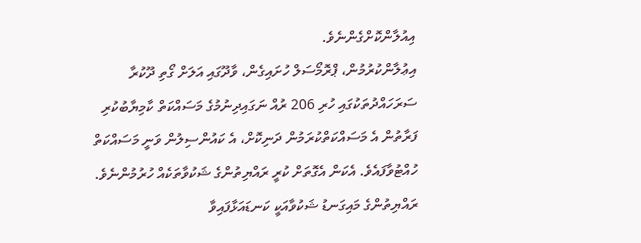އިއުލާންކޮށްގެންނެވެ.
އިޢުލާންކުރުމުން، ޕްރޮމޯސަލް ހުށައިގެން، ވާދޫގައި އަލަށް ގޯތި ދޫކުރާ ސަރަހައްދުތަކުގައި ހުރި 206 ރުއް ނަގައިދިނުމުގެ މަސައްކަތް ކާމިޔާބުކުރި ފަރާތުން އެ މަސައްކަތްކުރަމުން ދަނިކޮށް، އެ ކައުންސިލުން ވަނީ މަސައްކަތް ހުއްޓުވާފައެވެ. އެކަން އެގޮތަށް ކުރީ ރައްޔިތުންގެ ޝަކުވާތަކެއް ހުރުމުންނެވެ.
ރައްޔިތުންގެ މައިގަނޑު ޝަކުވާއަކީ ކަނޑައަޅާފައިވާ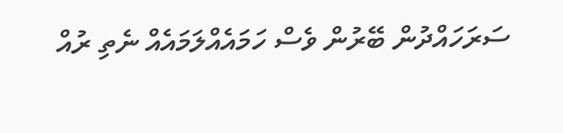ސަރަހައްދުން ބޭރުން ވެސް ހަމައެއްލަމައެއް ނެތި ރުއް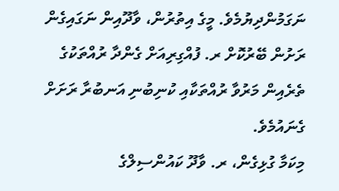ނަގަމުންދިޔުމެވެ. މީގެ އިތުރުން، ވާދޫއިން ނަގައިގެން ރަށުން ބޭރުކޮށް ރ. ފުއްގިރިއަށް ގެންދާ ރުއްތަކުގެ ތެރެއިން މަރުވާ ރުއްތަކާއި ކުނިބުނި އަނބުރާ ރަށަށް ގެނައުމެވެ.
މިކަމާ ގުޅިގެން، ރ. ވާދޫ ކައުންސިލްގެ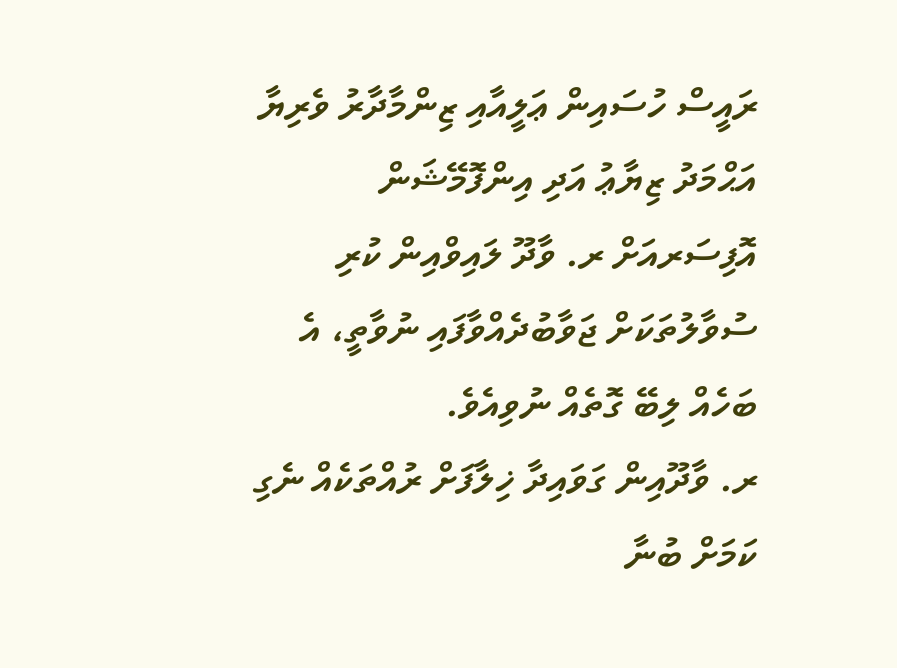ރައީސް ހުސައިން ޢަލީއާއި ޒިންމާދާރު ވެރިޔާ އަޙްމަދު ޒިޔާޢު އަދި އިންފޮމޭޝަން އޮފިސަރއަށް ރ. ވާދޫ ލައިވްއިން ކުރި ސުވާލުތަކަށް ޖަވާބުދެއްވާފައި ނުވާތީ، އެ ބަހެއް ލިބޭ ގޮތެއް ނުވިއެވެ.
ރ. ވާދޫއިން ގަވައިދާ ޚިލާފަށް ރުއްތަކެއް ނެގި ކަމަށް ބުނާ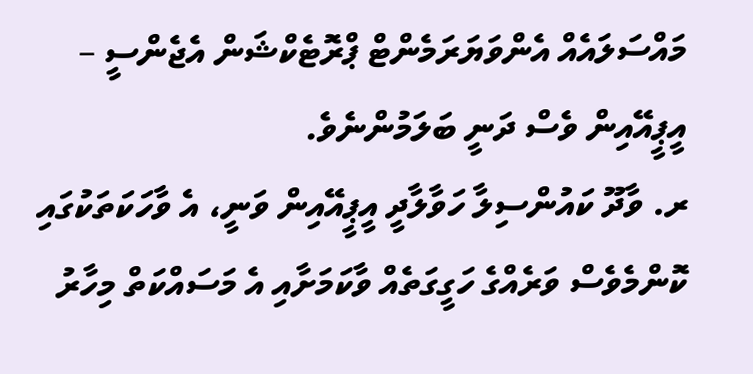މައްސަލައެއް އެންވަޔަރަމެންޓް ޕްރޮޓެކްޝަން އެޖެންސީ – އީޕީއޭއިން ވެސް ދަނީ ބަލަމުންނެވެ.
ރ. ވާދޫ ކައުންސިލާ ހަވާލާދީ އީޕީއޭއިން ވަނީ، އެ ވާހަކަތަކުގައި ކޮންމެވެސް ވަރެއްގެ ހަގީގަތެއް ވާކަމަށާއި އެ މަސައްކަތް މިހާރު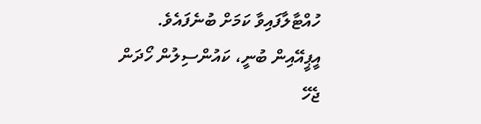ހުއްޓާލާފައިވާ ކަމަށް ބުނެފައެވެ.
އީޕީއޭއިން ބުނީ، ކައުންސިލުން ހޯދަން ޖެހޭ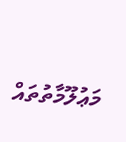މަޢުލޫމާތުތައް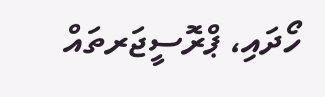ހޯދައި، ޕްރޮސީޖަރތައް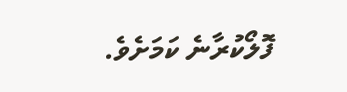ފޮލޯކުރާނެ ކަމަށެވެ.